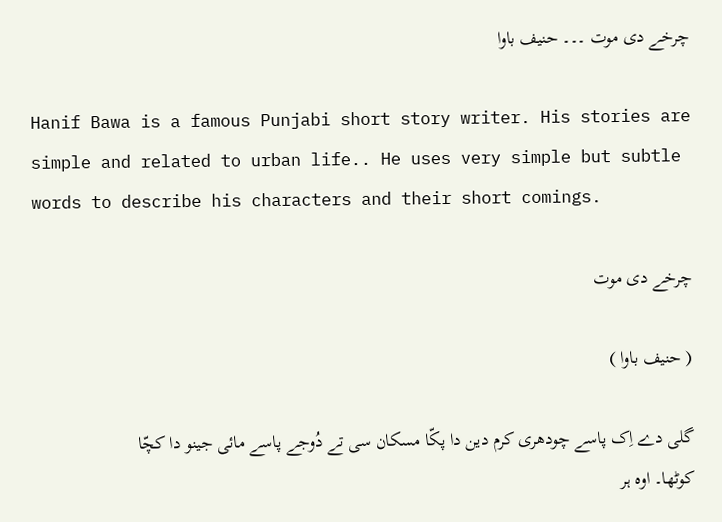چرخے دی موت ۔۔۔ حنیف باوا

Hanif Bawa is a famous Punjabi short story writer. His stories are simple and related to urban life.. He uses very simple but subtle words to describe his characters and their short comings.

چرخے دی موت

( حنیف باوا )

گلی دے اِک پاسے چودھری کرم دین دا پکّا مسکان سی تے دُوجے پاسے مائی جینو دا کچّا کوٹھا۔ اوہ ہر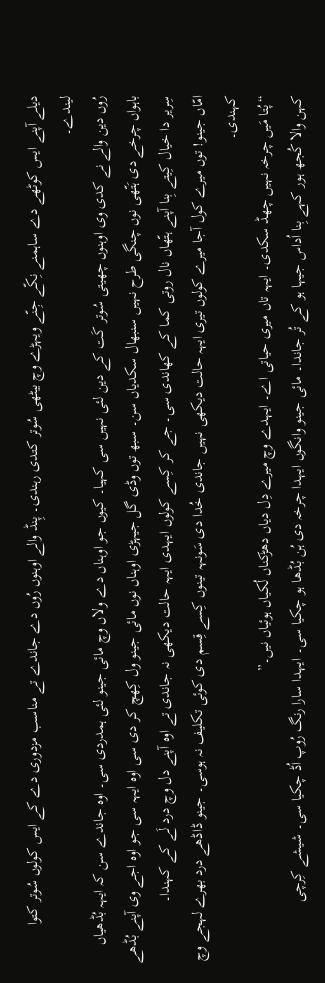دیلے آپنے ایس کوٹھے دے ساہمنے نِکّے جِنّے ویہڑے وچ بیٹھی سُوتر کتدی رہندی۔ پِنڈ والے اوہنوں رُوں دے جاندے تے مناسب مزدوری دے کے ایس کولوں سُوتر کتوا لیندے۔
رُوں دین والے نے کدی وی اوہنوں چھیتی سُوتر کَت کے دین لئی نہیں سی کہیا۔ کیوں جو اوہناں دے ولاں وچ مائی جینو لئی ہمدردی سی۔ اوہ جاندے سن کہ ایہہ بُڈھیاں باہواں چرخے دی ہَتّھی نوں چنگی طرح نہیں سنبھال سکدیاں سن۔ سبھ توں وڈی گل جیہڑی اوہناں نوں مائی جینو ول کِھچ کر دی سی اوہ ایہہ سی جو اوہ اجے وی آپنے بُڈھے سِریر دا خیال کِیتے بِنا آپنے ہتّھاں نال روتی کما کے کھاندی سی۔ جے کر کِسے کولوں ایہدی ایہہ حالت دیکھی نہ جاندی تے اوہ آپنے دل وچ درد لَے کے کہندا۔
امّاں جینو! توں میرے کول آجا میرے کولوں تیری ایہہ حالت دیکھی نہیں جاندی خُدا دی سَونہہ تینوں کِسے قِسم دی کوئی تکلیف نہ ہوسی۔ جینو ڈاڈھے درد بھرے لہجے وچ کہندی۔
“پُتا مَیں چرخہ نہیں چھڈ سکدی۔ ایہہ تاں میری حیاتی اے۔ ایہدے وچ میرے دِل دیاں دھڑکناں لُکیاں ہوئیاں نیں۔”
کہن والا کُجھ ہور کہے بِنا اُداس جیہا ہو کے تُر جاندا۔ مائی جینو وانگوں ایہدا چرخہ دی ہُن بُڈھا ہو چکیا سی۔ ایہدا سارا رنگ رُوپ اُڈ چکیا سی۔ شیشے کِرچی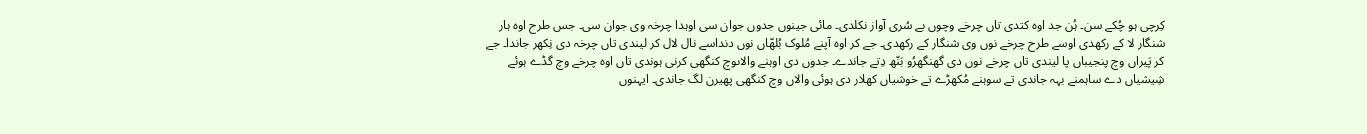کِرچی ہو چُکے سن۔ ہُن جد اوہ کتدی تاں چرخے وچوں بے سُری آواز نکلدی۔ مائی جینوں جدوں جوان سی اوہدا چرخہ وی جوان سی۔ جس طرح اوہ ہار شنگار لا کے رکھدی اوسے طرح چرخے نوں وی شنگار کے رکھدی۔ جے کر اوہ آپنے مُلوک بُلھّاں نوں دنداسے نال لال کر لیندی تاں چرخہ دی نِکھر جاندا۔ جے کر پَیراں وچ پنجیباں پا لیندی تاں چرخے نوں دی گھنگھرُو بَنّھ دِتے جاندے۔ جدوں دی اوہنے والاںوچ کنگھی کرنی ہوندی تاں اوہ چرخے وچ گڈے ہوئے شِیشیاں دے ساہمنے بہہ جاندی تے سوہنے مُکھڑے تے خوشیاں کھلار دی ہوئی والاں وچ کنگھی پھیرن لگ جاندی۔ ایہنوں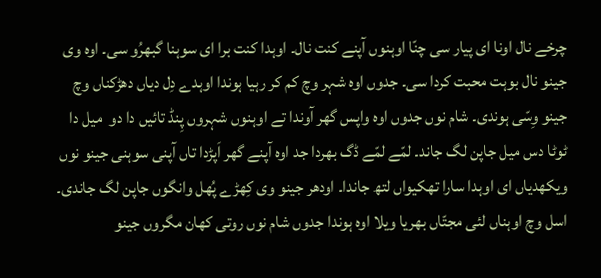چرخے نال اونا ای پیار سی چنّا اوہنوں آپنے کنت نال۔ اوہدا کنت برا ای سوہنا گبھرُو سی۔ اوہ وی جینو نال بوہت محبت کردا سی۔ جدوں اوہ شہر وچ کم کر رہیا ہوندا اوہدے دِل دیاں دھڑکناں وچ جینو وِسّی ہوندی۔ شام نوں جدوں اوہ واپس گھر آوندا تے اوہنوں شہروں پِنڈ تائیں دا دو  میل دا ٹوٹا دس میل جاپن لگ جاند۔ لمّے لمّے ڈگ بھردا جد اوہ آپنے گھر اَپڑدا تاں آپنی سوہنی جینو نوں ویکھدیاں ای اوہدا سارا تھکیواں لتھ جاندا۔ اودھر جینو وی کِھڑے پُھل وانگوں جاپن لگ جاندی۔ اسل وچ اوہناں لئی مجتّاں بھریا ویلا اوہ ہوندا جدوں شام نوں روتی کھان مگروں جینو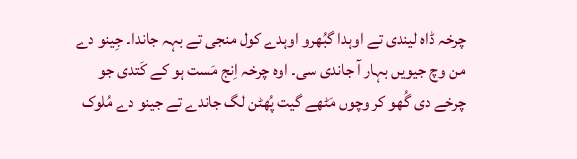چرخہ ڈاہ لیندی تے اوہدا گبُھرو اوہدے کول منجی تے بہہ جاندا۔ جِینو دے من وچ جیویں بہار آ جاندی سی۔ اوہ چرخہ اِنج مَست ہو کے کَتدی جو چرخے دی گُھو کر وچوں مَٹھے گیت پُھٹن لگ جاندے تے جینو دے مُلوک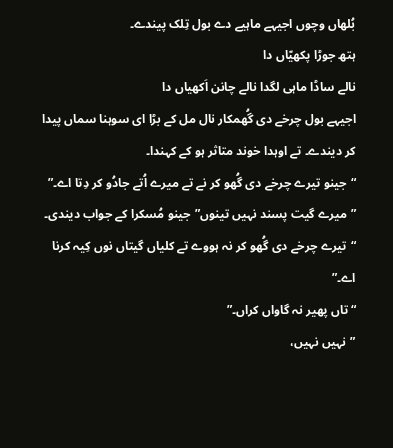بُلھاں وچوں اجیہے ماہیے دے بول تِلک پیندے۔
ہتھ جوڑا پکھیّاں دا
نالے ساڈا ماہی لگدا نالے چانن اَکھیاں دا
اجیہے بول چرخے دی گُھمکار نال مل کے بڑا ای سوہنا سماں پیدا کر دیندے۔ تے اوہدا خوند متاثر ہو کے کہندا۔
“جینو تیرے چرخے دی گُھو کر نے تے میرے اُتے جادُو کر دِتا اے۔”
”میرے گیت پسند نہیں تینوں”جینو مُسکرا کے جواب دیندی۔
“تیرے چرخے دی گُھو کر نہ ہووے تے کلیاں گیتاں نوں کِیہ کرنا اے۔”
“تاں پھیر نہ گاواں کراں۔”
”نہیں نہیں،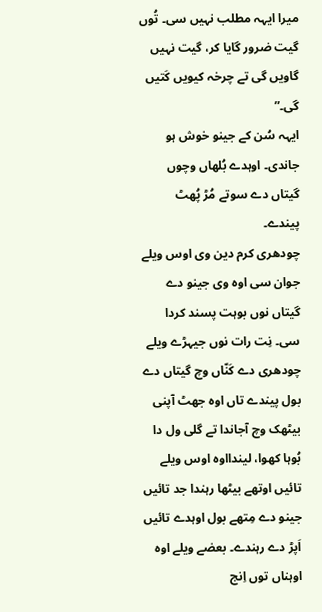میرا ایہہ مطلب نہیں سی۔ تُوں گیت ضرور گایا کر، گیت نہیں گاویں گی تے چرخہ کیویں کَتیں گی۔”
ایہہ سُن کے جینو خوش ہو جاندی۔ اوہدے بُلھاں وچوں گیتاں دے سوتے مُڑ پُھٹ پیندے۔
چودھری کرم دین وی اوس ویلے جوان سی اوہ وی جینو دے گیتاں نوں بوہت پسند کردا سی۔ نِت رات نوں جیہڑے ویلے چودھری دے کَنّاں وچ گیتاں دے بول پیندے تاں اوہ جھٹ آپنی بیٹھک وچ آجاندا تے گلی ول دا بُوہا کھوا، لیندااوہ اوس ویلے تائیں اوتھے بیٹھا رہندا جد تائیں جینو دے مِتھے بول اوہدے تائیں اَپڑ دے رہندے۔ بعضے ویلے اوہ اوہناں توں اِنج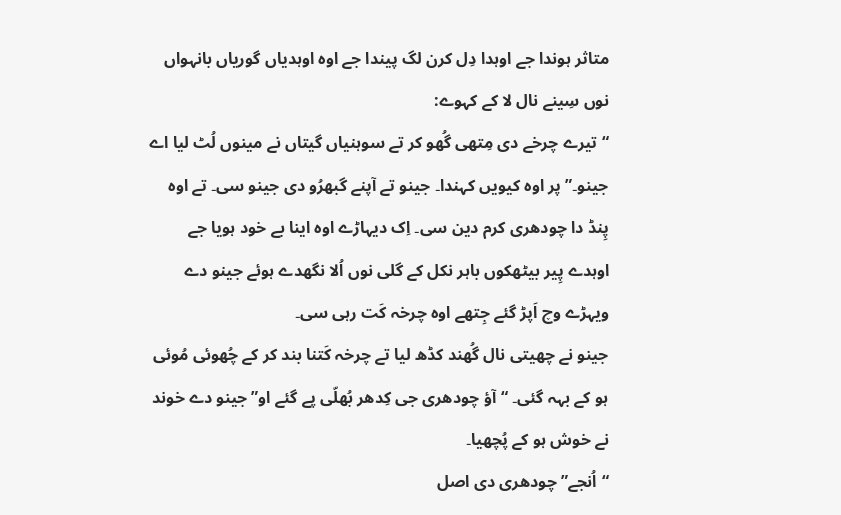متاثر ہوندا جے اوہدا دِل کرن لگ پیندا جے اوہ اوہدیاں گوریاں بانہواں نوں سِینے نال لا کے کہوے:
“تیرے چرخے دی مِتھی گُھو کر تے سوہنیاں گیتاں نے مینوں لُٹ لیا اے جینو۔”پر اوہ کیویں کہندا۔ جینو تے آپنے گبھرُو دی جینو سی۔ تے اوہ پِنڈ دا چودھری کرم دین سی۔ اِک دیہاڑے اوہ اینا بے خود ہویا جے اوہدے پِیر بیٹھکوں باہر نکل کے گلی نوں اُلا نگھدے ہوئے جینو دے ویہڑے وچ اَپڑ گئے جِتھے اوہ چرخہ کَت رہی سی۔
جینو نے چھیتی نال گُھند کڈھ لیا تے چرخہ کَتنا بند کر کے چُھوئی مُوئی ہو کے بہہ گئی۔ “آؤ چودھری جی کِدھر بُھلّی پے گئے او”جینو دے خوند نے خوش ہو کے پُچھیا۔
“اُنجے”چودھری دی اصل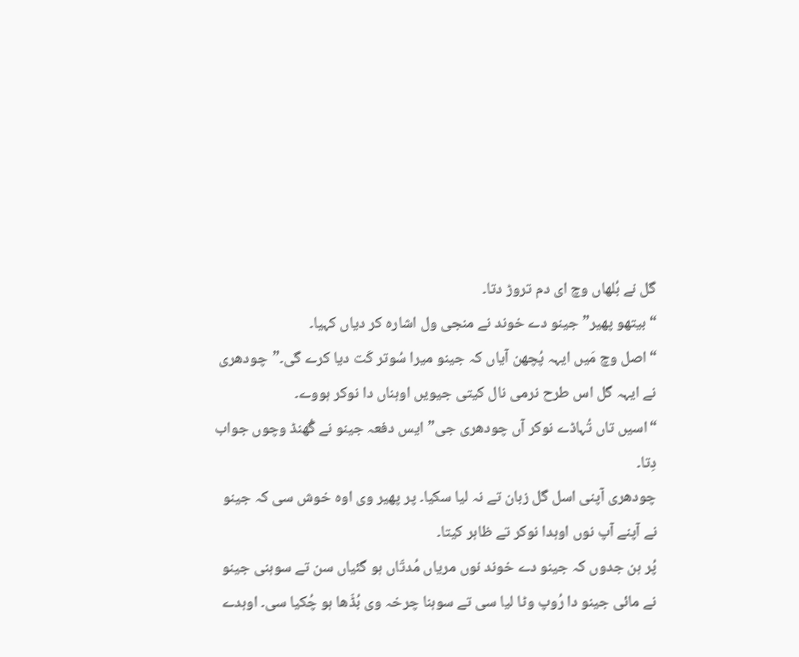گل نے بُلھاں وچ ای دم تروڑ دتا۔
“بیتھو پھیر”جینو دے خوند نے منجی ول اشارہ کر دیاں کہیا۔
“اصل وچ مَیں ایہہ پُچھن آیاں کہ جینو میرا سُوتر کَت دیا کرے گی۔”چودھری نے ایہہ گل اس طرح نرمی نال کیتی جیویں اوہناں دا نوکر ہووے۔
“اسیں تاں تُہاڈے نوکر آں چودھری جی”ایس دفعہ جینو نے گُھنڈ وچوں جواب دِتا۔
چودھری آپنی اسل گل زبان تے نہ لیا سکیا۔ پر پھیر وی اوہ خوش سی کہ جینو نے آپنے آپ نوں اوہدا نوکر تے ظاہر کیتا۔
پُر ہن جدوں کہ جینو دے خوند نوں مریاں مُدتّاں ہو گئیاں سن تے سوہنی جینو نے مائی جینو دا رُوپ وٹا لیا سی تے سوہنا چرخہ وی بُڈّھا ہو چُکیا سی۔ اوہدے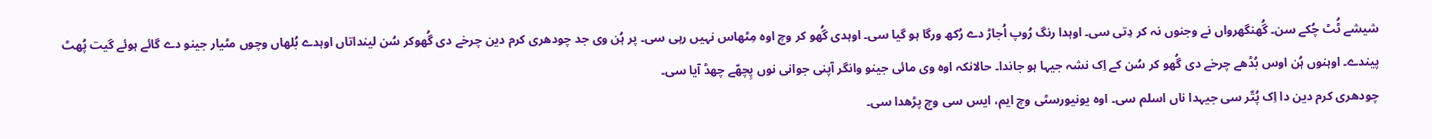شیشے ٹُٹ چُکے سن۔ گُھنگھرواں نے وجنوں نہ کر دِتی سی۔ اوہدا رنگ رُوپ اُجاڑ دے رُکھ ورگا ہو گیا سی۔ اوہدی گُھو کر وچ اوہ مِٹھاس نہیں رہی سی۔ پر ہُن وی جد چودھری کرم دین چرخے دی گُھوکر سُن لینداتاں اوہدے بُلھاں وچوں مٹیار جینو دے گائے ہوئے گیت پُھٹ پیندے۔ اوہنوں ہُن اوس بُڈھے چرخے دی گُھو کر سُن کے اِک نشہ جیہا ہو جاندا۔ حالانکہ اوہ وی مائی جینو وانگر آپنی جوانی نوں پِچھّے چھڈ آیا سی۔
چودھری کرم دین دا اِک پُتّر سی جیہدا ناں اسلم سی۔ اوہ یونیورسٹی وچ ایم، ایس سی وچ پڑھدا سی۔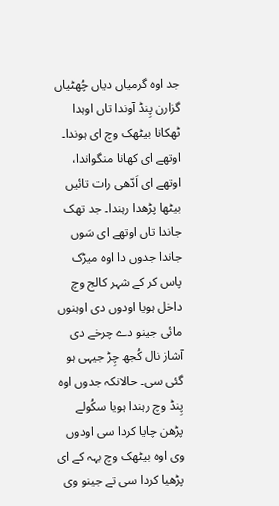جد اوہ گرمیاں دیاں چُھٹیاں گزارن پِنڈ آوندا تاں اوہدا ٹھکانا بیٹھک وچ ای ہوندا۔ اوتھے ای کھانا منگواندا، اوتھے ای اَدّھی رات تائیں بیٹھا پڑھدا رہندا۔ جد تھک جاندا تاں اوتھے ای سَوں جاندا جدوں دا اوہ میڑک پاس کر کے شہر کالج وچ داخل ہویا اودوں دی اوہنوں مائی جینو دے چرخے دی آشاز نال کُجھ چِڑ جیہی ہو گئی سی۔ حالانکہ جدوں اوہ پِنڈ وچ رہندا ہویا سکُولے پڑھن چایا کردا سی اودوں وی اوہ بیٹھک وچ بہہ کے ای پڑھیا کردا سی تے جینو وی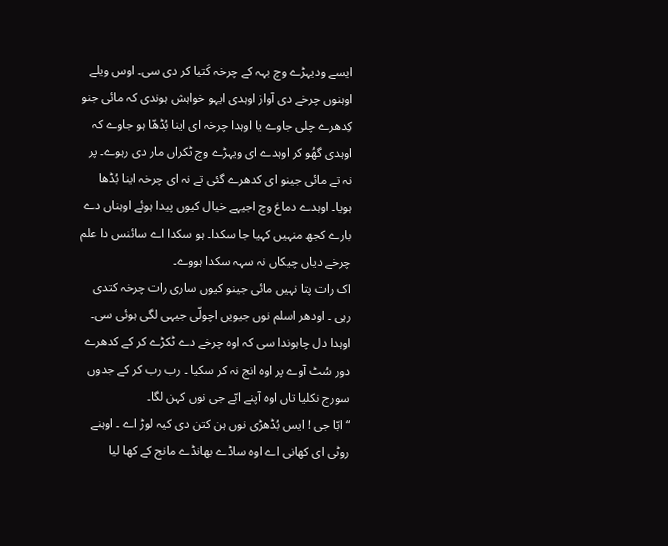ایسے ودیہڑے وچ بہہ کے چرخہ کَتیا کر دی سی۔ اوس ویلے اوہنوں چرخے دی آواز اوہدی ایہو خواہش ہوندی کہ مائی جنو کِدھرے چلی جاوے یا اوہدا چرخہ ای اینا بُڈھّا ہو جاوے کہ اوہدی گھُو کر اوہدے ای ویہڑے وچ ٹکراں مار دی رہوے۔ پر نہ تے مائی جینو ای کدھرے گئی تے نہ ای چرخہ اینا بُڈھا ہویا۔ اوہدے دماغ وچ اجیہے خیال کیوں پیدا ہوئے اوہناں دے بارے کجھ منہیں کہیا جا سکدا۔ ہو سکدا اے سائنس دا علم چرخے دیاں چیکاں نہ سہہ سکدا ہووے۔
اک رات پتا نہیں مائی جینو کیوں ساری رات چرخہ کتدی رہی ۔ اودھر اسلم نوں جیویں اچولّی جیہی لگی ہوئی سی۔ اوہدا دل چاہوندا سی کہ اوہ چرخے دے ٹکڑے کر کے کدھرے دور سُٹ آوے پر اوہ انج نہ کر سکیا ۔ رب رب کر کے جدوں سورج نکلیا تاں اوہ آپنے ابّے جی نوں کہن لگا۔
“ابّا جی ! ایس بُڈھڑی نوں ہن کتن دی کیہ لوڑ اے ۔ اوہنے روٹی ای کھانی اے اوہ ساڈے بھانڈے مانج کے کھا لیا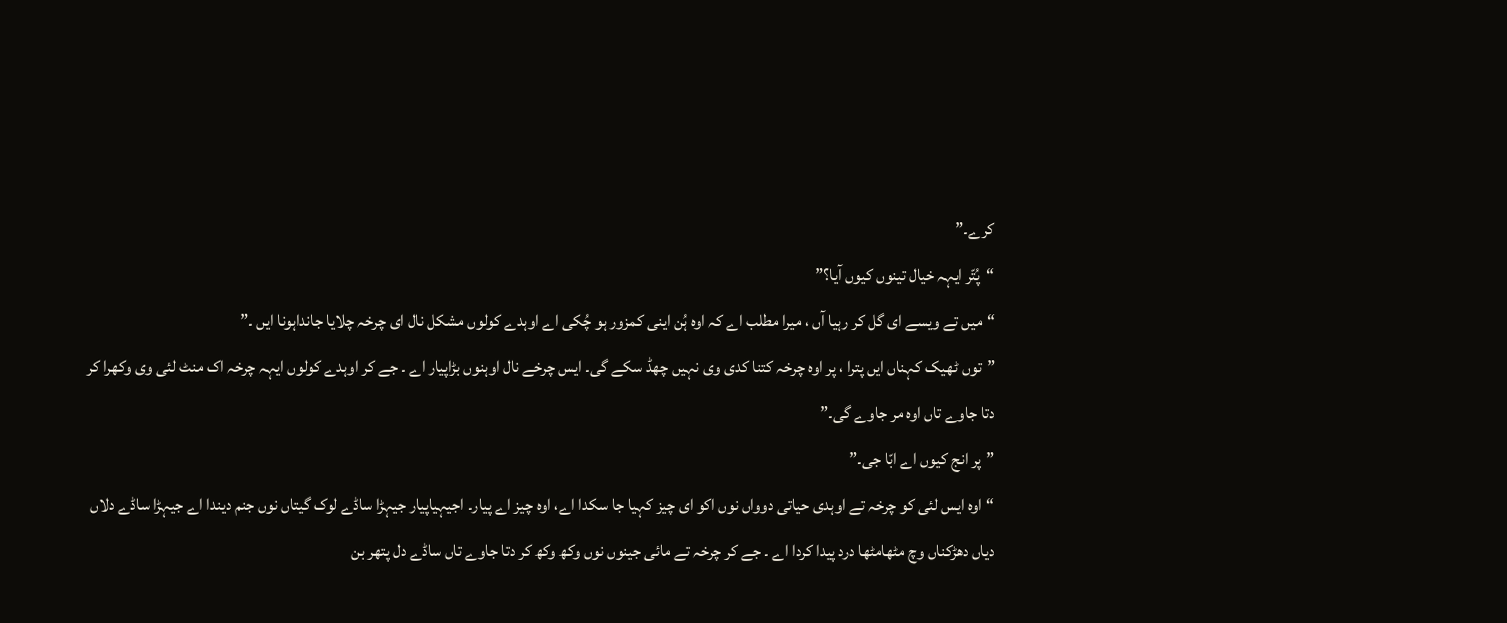کرے۔”
“پُتّر ایہہ خیال تینوں کیوں آیا؟”
“میں تے ویسے ای گل کر رہیا آں ، میرا مطلب اے کہ اوہ ہُن اینی کمزور ہو چُکی اے اوہدے کولوں مشکل نال ای چرخہ چلایا جانداہونا ایں ۔”
”توں ٹھیک کہناں ایں پترا ، پر اوہ چرخہ کتنا کدی وی نہیں چھڈ سکے گی۔ ایس چرخے نال اوہنوں بڑاپیار اے ۔ جے کر اوہدے کولوں ایہہ چرخہ اک منٹ لئی وی وکھرا کر دتا جاوے تاں اوہ مر جاوے گی۔”
”پر انج کیوں اے ابّا جی۔”
“اوہ ایس لئی کو چرخہ تے اوہدی حیاتی دوواں نوں اکو ای چیز کہیا جا سکدا اے، اوہ چیز اے پیار۔ اجیہیاپیار جیہڑا ساڈے لوک گیتاں نوں جنم دیندا اے جیہڑا ساڈے دلاں دیاں دھڑکناں وچ مٹھامٹھا درد پیدا کردا اے ۔ جے کر چرخہ تے مائی جینوں نوں وکھ وکھ کر دتا جاوے تاں ساڈے دل پتھر بن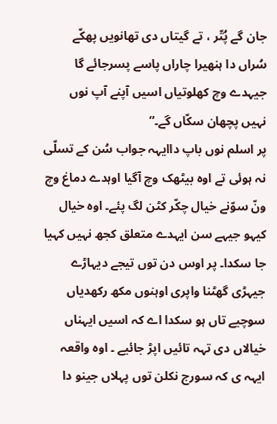جان گے پُتّر ، تے گیتاں دی تھانویں پھکّے سُراں دا ہنھیرا چاراں پاسے پسرجائے گا جیہدے وچ کھلوتیاں اسیں آپنے آپ نوں نہیں پچھان سکّاں گے۔”
پر اسلم نوں باپ داایہہ جواب سُن کے تسلّی نہ ہوئی تے اوہ بیٹھک وچ آگیا اوہدے دماغ وچ ونّ سوّنے خیال چکّر کٹن لگ پئے۔ اوہ خیال کیہو جیہے سن ایہدے متعلق کجھ نہیں کہیا جا سکدا۔ پر اوس دن توں تیجے دیہاڑے جیہڑی گھٹنا واپری اوہنوں مکھ رکھدیاں سوچیے تاں ہو سکدا اے کہ اسیں ایہناں خیالاں دی تہہ تائیں اپڑ جائیے ۔ اوہ واقعہ ایہہ ی کہ سورج نکلن توں پہلاں جینو دا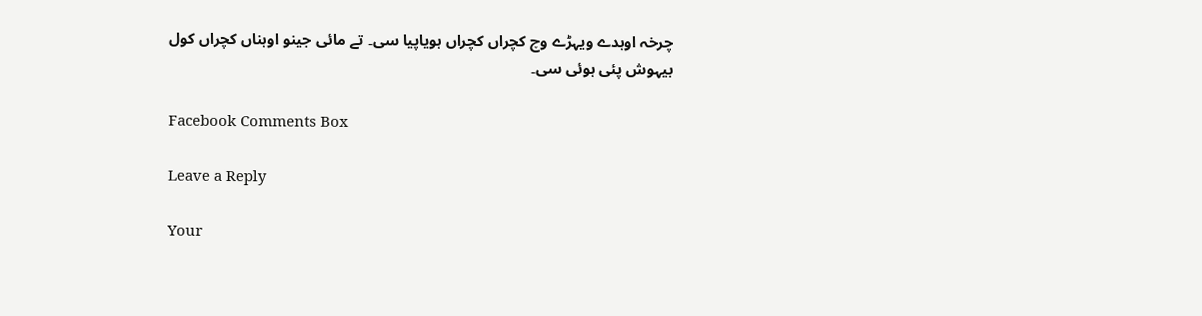چرخہ اوہدے ویہڑے وچ کچراں کچراں ہویاپیا سی۔ تے مائی جینو اوہناں کچراں کول بیہوش پئی ہوئی سی۔

Facebook Comments Box

Leave a Reply

Your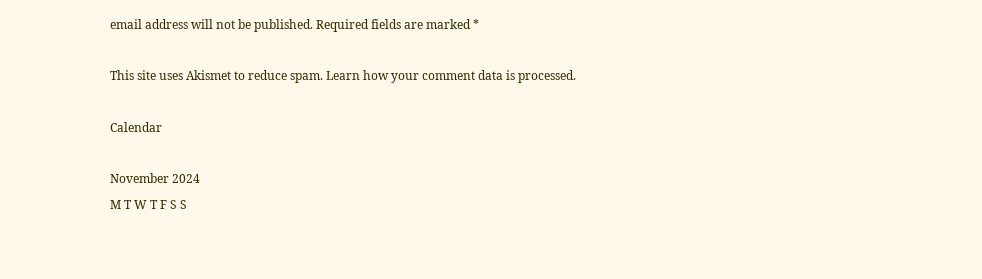email address will not be published. Required fields are marked *

This site uses Akismet to reduce spam. Learn how your comment data is processed.

Calendar

November 2024
M T W T F S S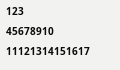123
45678910
11121314151617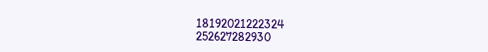18192021222324
252627282930